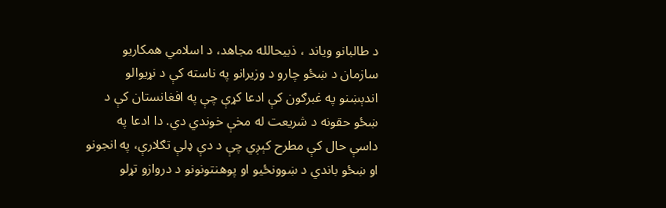د طالبانو ویاند ، ذبیحالله مجاهد، د اسلامي همکاریو سازمان د ښځو چارو د وزیرانو په ناسته کې د نړیوالو اندېښنو په غبرګون کې ادعا کړې چې په افغانستان کې د ښځو حقونه د شریعت له مخې خوندي دي. دا ادعا په داسې حال کې مطرح کېږي چې د دې ډلې تګلارې، په انجونو او ښځو باندي د ښوونځیو او پوهنتونونو د دروازو تړلو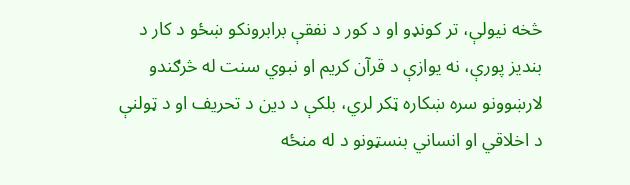څخه نیولې، تر کونډو او د کور د نفقې برابرونکو ښځو د کار د بندیز پورې، نه یوازې د قرآن کریم او نبوي سنت له څرګندو لارښوونو سره ښکاره ټکر لري، بلکې د دین د تحریف او د ټولنې د اخلاقي او انساني بنسټونو د له منځه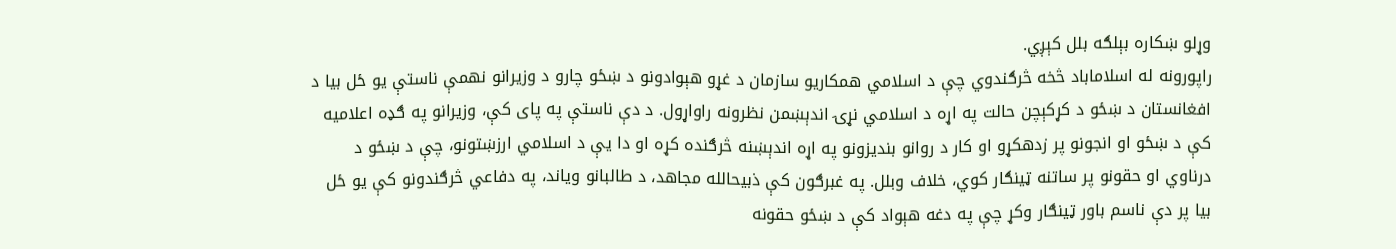وړلو ښکاره بېلګه بلل کېږي.
راپورونه له اسلاماباد څخه څرګندوي چې د اسلامي همکاریو سازمان د غړو هېوادونو د ښځو چارو د وزیرانو نهمې ناستې یو ځل بیا د افغانستان د ښځو د کړکېچن حالت په اړه د اسلامي نړۍ اندېښمن نظرونه راواړول. د دې ناستې په پای کې، وزیرانو په ګډه اعلامیه کې د ښځو او انجونو پر زدهکړو او کار د روانو بندیزونو په اړه اندېښنه څرګنده کړه او دا یې د اسلامي ارزښتونو، چې د ښځو د درناوي او حقونو پر ساتنه ټینګار کوي، خلاف وبلل. په غبرګون کې ذبیحالله مجاهد، د طالبانو ویاند، په دفاعي څرګندونو کې یو ځل بیا پر دې ناسم باور ټینګار وکړ چې په دغه هېواد کې د ښځو حقونه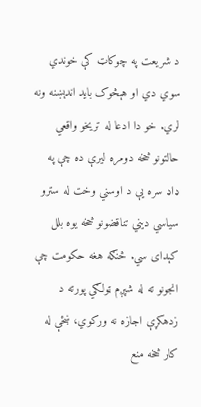د شریعت په چوکاټ کې خوندي سوي دي او هېڅوک باید اندېښنه ونه لري. خو دا ادعا له تریخو واقعي حالتونو څخه دومره لیرې ده چې په ډاډ سره یې د اوسني وخت له سترو سیاسي دیني تناقضونو څخه یوه بلل کېدای سي. څنګه هغه حکومت چې انجونو ته له شپږم ټولګي پورته د زدهکړې اجازه نه ورکوي، ښځې له کار څخه منع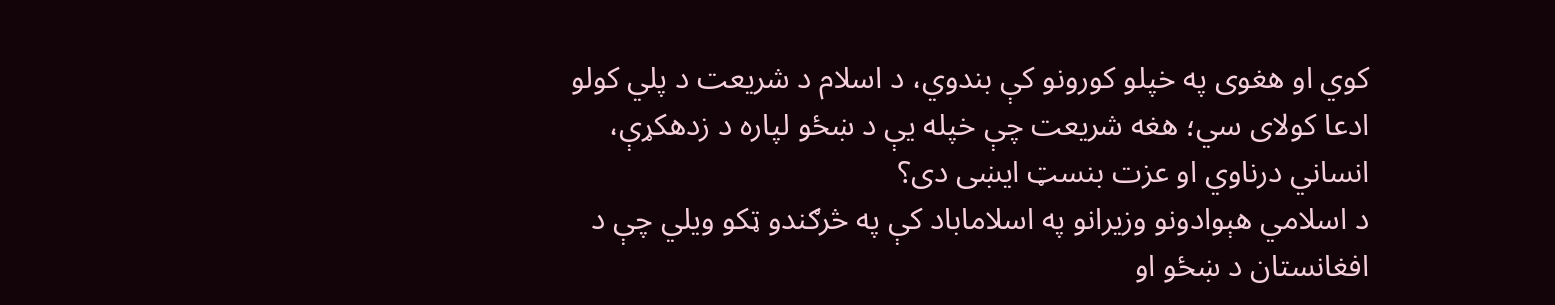کوي او هغوی په خپلو کورونو کې بندوي، د اسلام د شریعت د پلي کولو ادعا کولای سي؛ هغه شریعت چې خپله یې د ښځو لپاره د زدهکړې، انساني درناوي او عزت بنسټ ایښی دی؟
د اسلامي هېوادونو وزیرانو په اسلاماباد کې په څرګندو ټکو ویلي چې د افغانستان د ښځو او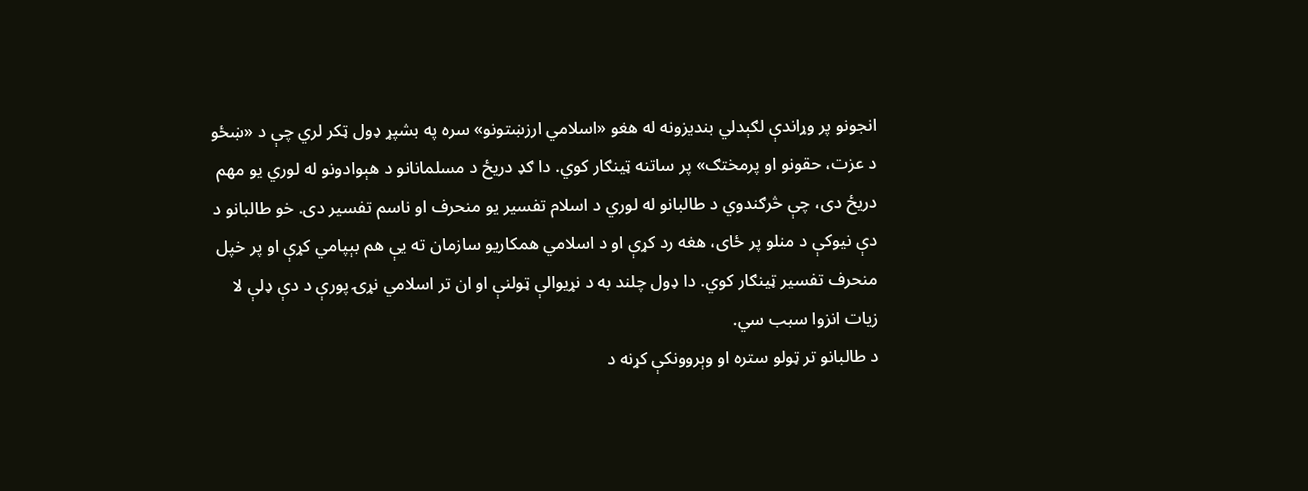انجونو پر وړاندې لګېدلي بندیزونه له هغو «اسلامي ارزښتونو» سره په بشپړ ډول ټکر لري چې د «ښځو د عزت، حقونو او پرمختګ» پر ساتنه ټینګار کوي. دا ګډ دریځ د مسلمانانو د هېوادونو له لوري یو مهم دریځ دی، چې څرګندوي د طالبانو له لوري د اسلام تفسیر یو منحرف او ناسم تفسیر دی. خو طالبانو د دې نیوکې د منلو پر ځای، هغه رد کړې او د اسلامي همکاریو سازمان ته یې هم بېپامي کړې او پر خپل منحرف تفسیر ټینګار کوي. دا ډول چلند به د نړیوالې ټولنې او ان تر اسلامي نړۍ پورې د دې ډلې لا زیات انزوا سبب سي.
د طالبانو تر ټولو ستره او وېروونکې کړنه د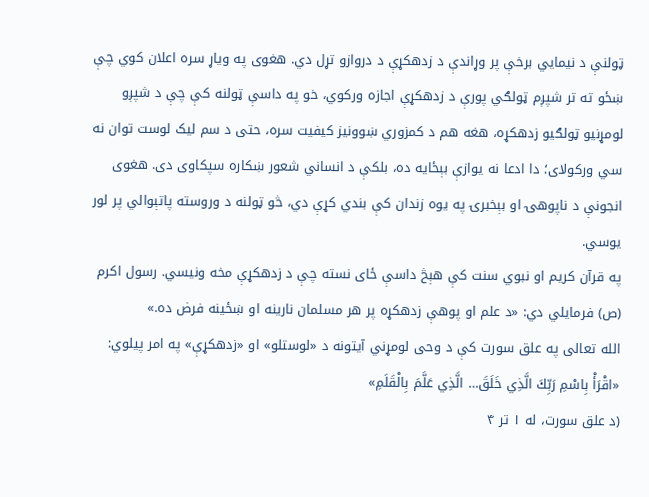ټولنې د نیمایي برخې پر وړاندې د زدهکړې د دروازو تړل دي. هغوی په ویاړ سره اعلان کوي چې ښځو ته تر شپږم ټولګي پورې د زدهکړې اجازه ورکوي، خو په داسې ټولنه کې چې د شپږو لومړنیو ټولګیو زدهکړه، هغه هم د کمزوري ښوونیز کیفیت سره، حتی د سم لیک لوست توان نه سي ورکولای؛ دا ادعا نه یوازې بېځایه ده، بلکې د انساني شعور ښکاره سپکاوی دی. هغوی انجونې د ناپوهۍ او بېخبرۍ په یوه زندان کې بندي کړې دي، څو ټولنه د وروسته پاتېوالي پر لور یوسي.
په قرآن کریم او نبوي سنت کې هېڅ داسې ځای نسته چې د زدهکړې مخه ونیسي. رسول اکرم (ص) فرمایلي دي: «د علم او پوهې زدهکړه پر هر مسلمان نارینه او ښځینه فرض ده.»
الله تعالی په علق سورت کې د وحی لومړني آیتونه د «لوستلو» او «زدهکړې» په امر پیلوي:
«اقْرَأْ بِاسْمِ رَبِّكَ الَّذِي خَلَقَ… الَّذِي عَلَّمَ بِالْقَلَمِ»
(د علق سورت، له ۱ تر ۴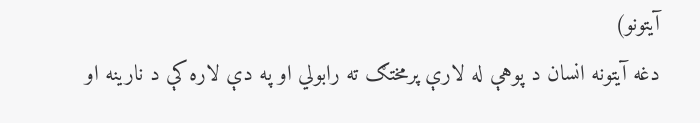آیتونو)
دغه آیتونه انسان د پوهې له لارې پرمختګ ته رابولي او په دې لاره کې د نارینه او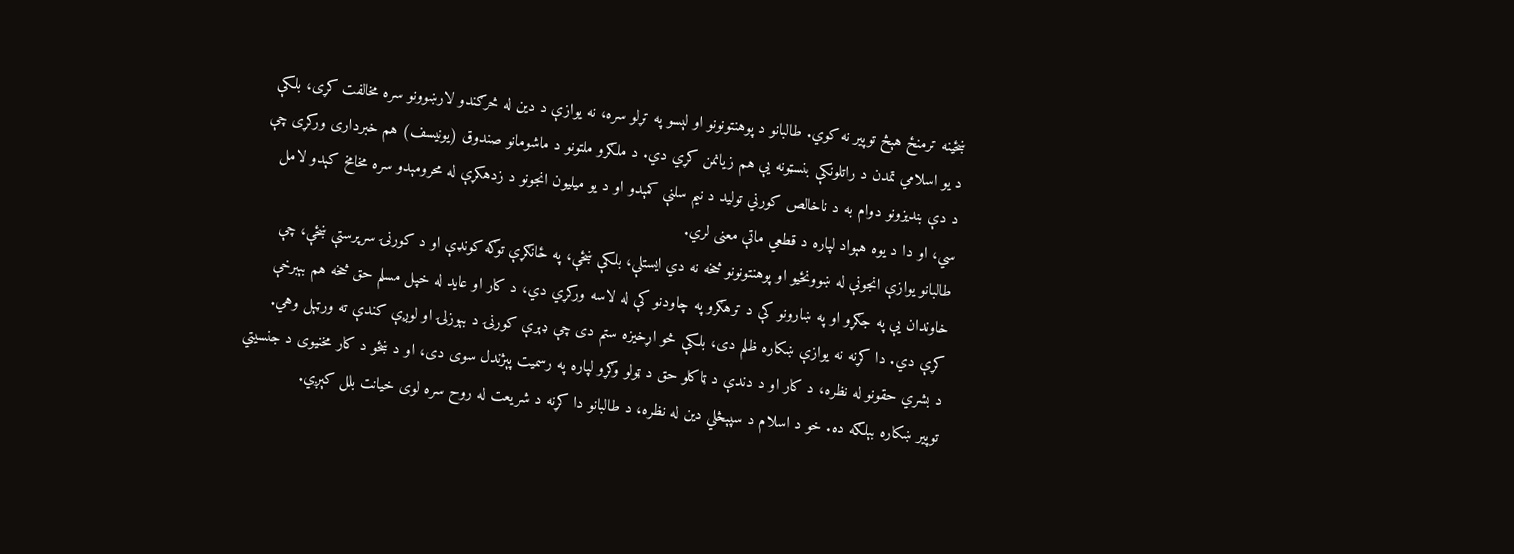ښځینه ترمنځ هېڅ توپیر نه کوي. طالبانو د پوهنتونونو او لېسو په تړلو سره، نه یوازې د دین له څرګندو لارښوونو سره مخالفت کړی، بلکې د یو اسلامي تمدن د راتلونکې بنسټونه یې هم زیانمن کړي دي. د ملګرو ملتونو د ماشومانو صندوق (یونیسف) هم خبرداری ورکړی چې د دې بندیزونو دوام به د ناخالص کورني تولید د نیم سلنې کمېدو او د یو میلیون انجونو د زدهکړې له محرومېدو سره مخامخ کېدو لامل سي، او دا د یوه هېواد لپاره د قطعي ماتې معنی لري.
طالبانو یوازې انجونې له ښوونځیو او پوهنتونونو څخه نه دي ایستلې، بلکې ښځې، په ځانګړې توګه کونډې او د کورنۍ سرپرستې ښځې، چې خاوندان یې په جګړو او په ښارونو کې د ترهګرو په چاودنو کې له لاسه ورکړي دي، د کار او عاید له خپل مسلم حق څخه هم بېبرخې کړې دي. دا کړنه نه یوازې ښکاره ظلم دی، بلکې څو اړخیزه ستم دی چې ډېرې کورنۍ د بېوزلۍ او لوږې کندې ته ورټېل وهي.
د بشري حقونو له نظره، د کار او د دندې د ټاکلو حق د ټولو وګړو لپاره په رسمیت پېژندل سوی دی، او د ښځو د کار مخنیوی د جنسیتي توپیر ښکاره بېلګه ده. خو د اسلام د سپېڅلي دین له نظره، د طالبانو دا کړنه د شریعت له روح سره لوی خیانت بلل کېږي.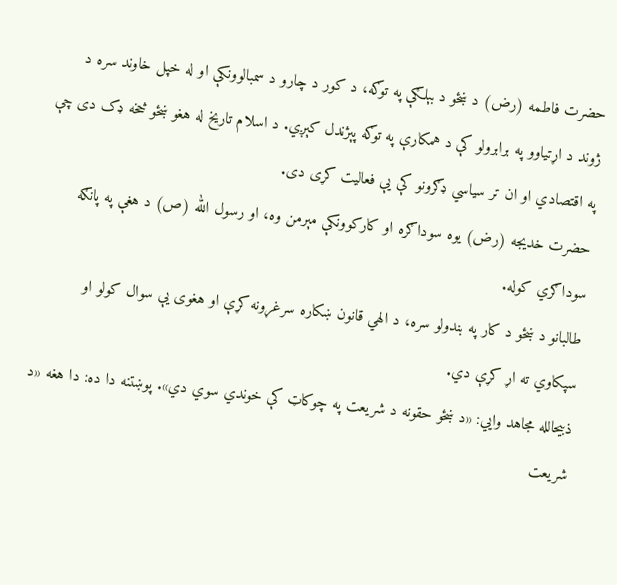حضرت فاطمه (رض) د ښځو د بېلګې په توګه، د کور د چارو د سمبالوونکې او له خپل خاوند سره د ژوند د اړتیاوو په برابرولو کې د همکارې په توګه پېژندل کېږي. د اسلام تاریخ له هغو ښځو څخه ډک دی چې په اقتصادي او ان تر سیاسي ډګرونو کې یې فعالیت کړی دی.
حضرت خدیجه (رض) یوه سوداګره او کارکوونکې مېرمن وه، او رسول الله (ص) د هغې په پانګه سوداګري کوله.
طالبانو د ښځو د کار په بندولو سره، د الهي قانون ښکاره سرغړونه کړې او هغوی یې سوال کولو او سپکاوي ته اړ کړې دي.
ذبیحالله مجاهد وايي: «د ښځو حقونه د شریعت په چوکاټ کې خوندي سوي دي». پوښتنه دا ده: دا هغه «د شریعت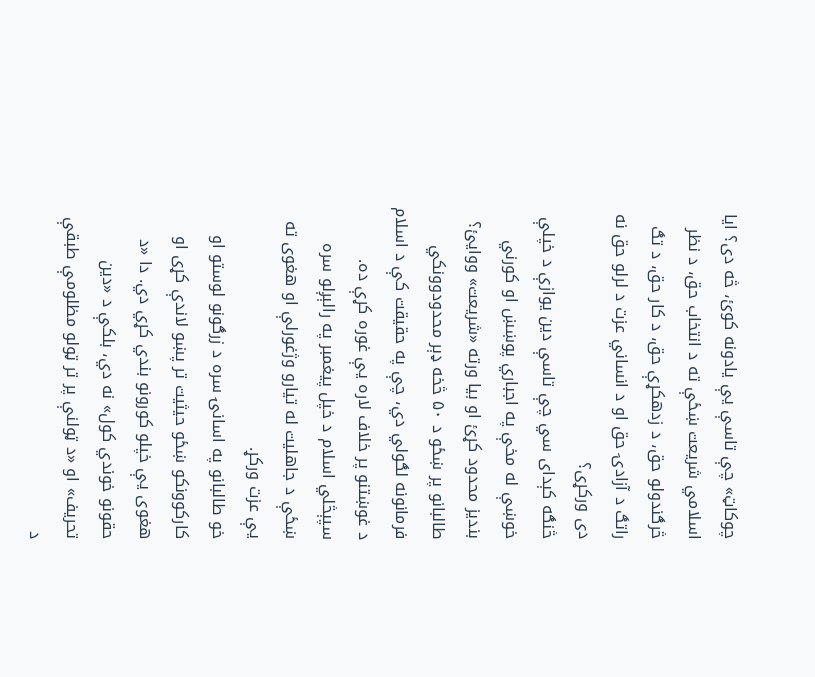چوکاټ» چې تاسې یې یادونه کوئ، څه دی؟ ایا اسلامي شریعت ښځې ته د انتخاب حق، د نظر څرګندولو حق، د زدهکړې حق، د کار حق، د تګ راتګ د آزادۍ حق او د انساني عزت د لرلو حق نه دی ورکړی؟
څنګه کېدای سي چې تاسې دین یوازې د خپلې خوښې له مخې په اجباري پوښښ او کورني بندیز محدود کړئ او بیا ورته «شریعت» ووایئ؟
طالبانو پر ښځو د ۵۰ څخه ډېر محدودوونکي فرمانونه لګولي دي، چې په حقیقت کې د اسلام د غوښتنو پر خلاف لاره یې غوره کړې ده. سپېڅلي اسلام د خپل پیغمبر په رالېږلو سره ښځې د جاهلیت له تیارو وژغورلې او هغوی ته یې عزت ورکړ.
خو طالبانو په اسانۍ سره د زرګونو لوستو او کارکوونکو ښځو حیثیت تر پښو لاندې کړی او هغوی یې خپلو کورونو بندي کړي دي. دا «د حقونو خوندي کول» نه دي، بلکې د «دین تحریف» او «د ټولنې پر تر ټولو مظلومې طبقې د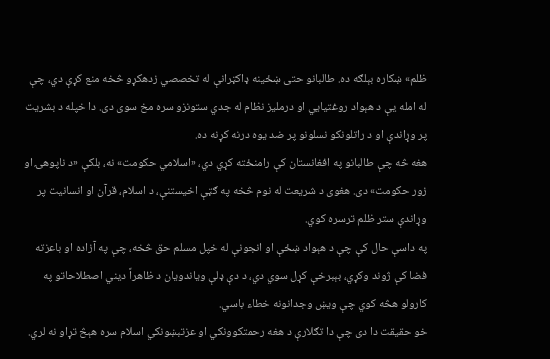ظلم» ښکاره بېلګه ده. طالبانو حتی ښځینه ډاکټرانې له تخصصي زدهکړو څخه منع کړې دي، چې له امله یې د هېواد روغتیايي او درملیز نظام له جدي ستونزو سره مخ سوی دی. دا خپله د بشریت پر وړاندې او د راتلونکو نسلونو پر ضد یوه درنه کړنه ده.
هغه څه چې طالبانو په افغانستان کې رامنځته کړي دي، «اسلامي حکومت» نه، بلکې «د ناپوهۍ او زور حکومت» دی. هغوی د شریعت له نوم څخه په ګټې اخیستنې، د اسلام، قرآن او انسانیت پر وړاندې ستر ظلم ترسره کوي.
په داسې حال کې چې د هېواد ښځې او انجونې له خپل مسلم حق څخه، چې په آزاده او باعزته فضا کې ژوند وکړي، بېبرخې کړل سوي دي، د دې ډلې ویاندویان د ظاهراً دیني اصطلاحاتو په کارولو هڅه کوي چې ویښ وجدانونه خطاء باسي.
خو حقیقت دا دی چې دا تګلارې د هغه رحمتکوونکي او عزتبښونکي اسلام سره هېڅ تړاو نه لري.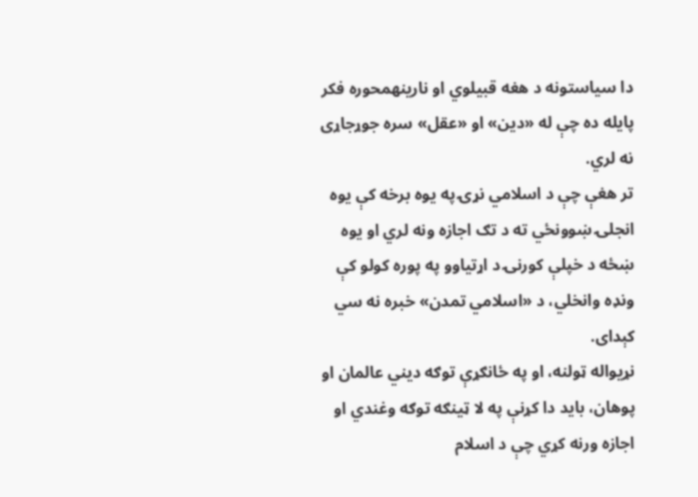دا سیاستونه د هغه قبیلوي او نارینهمحوره فکر پایله ده چې له «دین» او «عقل» سره جوړجاړی نه لري.
تر هغې چې د اسلامي نړۍ په یوه برخه کې یوه انجلۍ ښوونځي ته د تګ اجازه ونه لري او یوه ښځه د خپلې کورنۍ د اړتیاوو په پوره کولو کې ونډه وانخلي، د «اسلامي تمدن» خبره نه سي کېدای.
نړیواله ټولنه، او په ځانګړې توګه دیني عالمان او پوهان، باید دا کړنې په لا ټینګه توګه وغندي او اجازه ورنه کړي چې د اسلام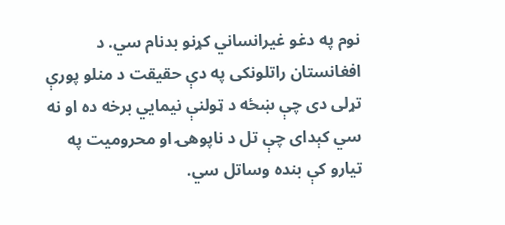نوم په دغو غیرانساني کړنو بدنام سي. د افغانستان راتلونکی په دې حقیقت د منلو پورې تړلی دی چې ښځه د ټولنې نیمایي برخه ده او نه سي کېدای چې تل د ناپوهۍ او محرومیت په تیارو کې بنده وساتل سي.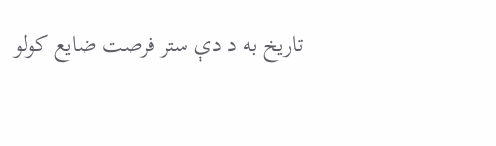تاریخ به د دې ستر فرصت ضایع کولو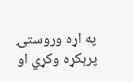په اړه وروستۍ پرېکړه وکړي او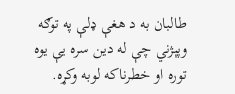طالبان به د هغې ډلې په توګه وپېژني چې له دین سره یې یوه توره او خطرناکه لوبه وکړه.